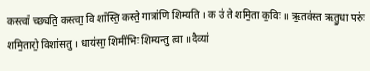कस्त्वा᳚ च्छ्यति॒ कस्त्वा॒ वि शा᳚स्ति॒ कस्ते॒ गात्रा॑णि शिम्यति । क उ॑ ते शमि॒ता क॒विः ॥ ऋ॒तव॑स्त ऋतु॒धा परुः॑ शमि॒तारो॒ विशा॑सतु । धाय॑सा॒ शिमी॑भिः शिम्यन्तु त्वा ॥दैव्या॑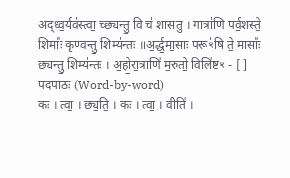अद्ध्व॒र्यव॑स्त्वा॒ च्छ्यन्तु॒ वि च॑ शासतु । गात्रा॑णि पर्व॒शस्ते॒ शिमाः᳚ कृण्वन्तु॒ शिम्य॑न्तः ॥अ॒र्द्ध॒मा॒साः परूꣳ॑षि ते॒ मासाः᳚ छ्यन्तु॒ शिम्य॑न्तः । अ॒हो॒रा॒त्राणि॑ म॒रुतो॒ विलि॑ष्टꣳ - [ ]
पदपाठः (Word-by-word)
कः । त्वा॒ । छ्य॒ति॒ । कः । त्वा॒ । वीति॑ ।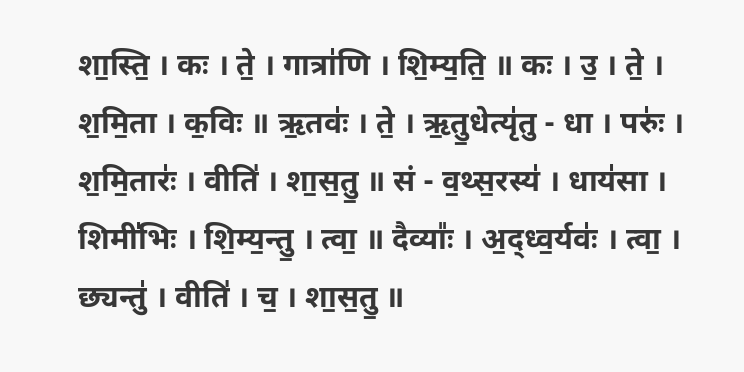शा॒स्ति॒ । कः । ते॒ । गात्रा॑णि । शि॒म्य॒ति॒ ॥ कः । उ॒ । ते॒ । श॒मि॒ता । क॒विः ॥ ऋ॒तवः॑ । ते॒ । ऋ॒तु॒धेत्यृ॑तु - धा । परुः॑ । श॒मि॒तारः॑ । वीति॑ । शा॒स॒तु॒ ॥ सं - व॒थ्स॒रस्य॑ । धाय॑सा । शिमी॑भिः । शि॒म्य॒न्तु॒ । त्वा॒ ॥ दैव्याः᳚ । अ॒द्ध्व॒र्यवः॑ । त्वा॒ । छ्यन्तु॑ । वीति॑ । च॒ । शा॒स॒तु॒ ॥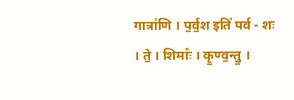गात्रा॑णि । प॒र्व॒श इति॑ पर्व - शः । ते॒ । शिमाः᳚ । कृ॒ण्व॒न्तु॒ ।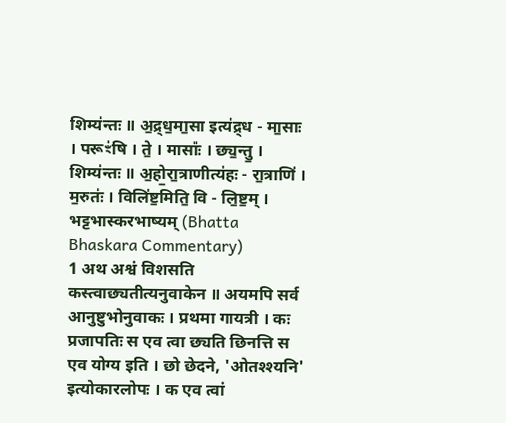शिम्य॑न्तः ॥ अ॒द्र्ध॒मा॒सा इत्य॑द्र्ध - मा॒साः । परूꣳ॑षि । ते॒ । मासाः᳚ । छ्य॒न्तु॒ । शिम्य॑न्तः ॥ अ॒हो॒रा॒त्राणीत्य॑हः - रा॒त्राणि॑ । म॒रुतः॑ । विलि॑ष्ट॒मिति॒ वि - लि॒ष्ट॒म् ।
भट्टभास्करभाष्यम् (Bhatta Bhaskara Commentary)
1 अथ अश्वं विशसति कस्त्वाछ्यतीत्यनुवाकेन ॥ अयमपि सर्व आनुष्टुभोनुवाकः । प्रथमा गायत्री । कः प्रजापतिः स एव त्वा छ्यति छिनत्ति स एव योग्य इति । छो छेदने, 'ओतश्श्यनि' इत्योकारलोपः । क एव त्वां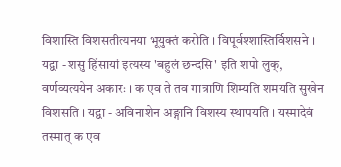विशास्ति विशसतीत्यनया भूयुक्तं करोति । विपूर्वश्शास्तिर्विशसने । यद्वा - शसु हिंसायां इत्यस्य 'बहुलं छन्दसि' इति शपो लुक्, वर्णव्यत्ययेन अकारः । क एव ते तव गात्राणि शिम्यति शमयति सुखेन विशसति । यद्वा - अविनाशेन अङ्गानि विशस्य स्थापयति । यस्मादेवं तस्मात् क एव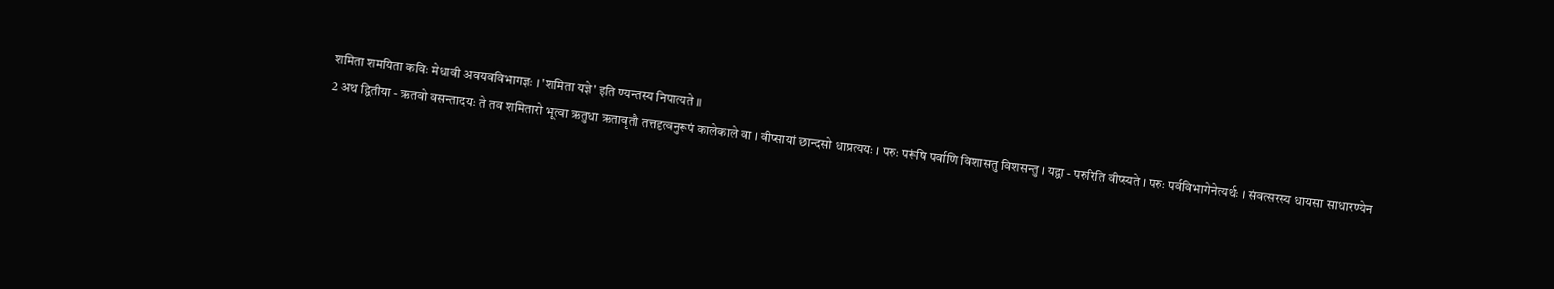शमिता शमयिता कविः मेधावी अवयवविभागज्ञः । 'शमिता यज्ञे' इति ण्यन्तस्य निपात्यते ॥
2 अथ द्वितीया - ऋतवो वसन्तादयः ते तव शमितारो भूत्वा ऋतुधा ऋतावृतौ तत्तदृत्वनुरूपं कालेकाले वा । वीप्सायां छान्दसो धाप्रत्ययः । परुः परूंषि पर्वाणि विशासतु विशसन्तु । यद्वा - परुरिति वीप्स्यते । परुः पर्वविभागेनेत्यर्थः । संवत्सरस्य धायसा साधारण्येन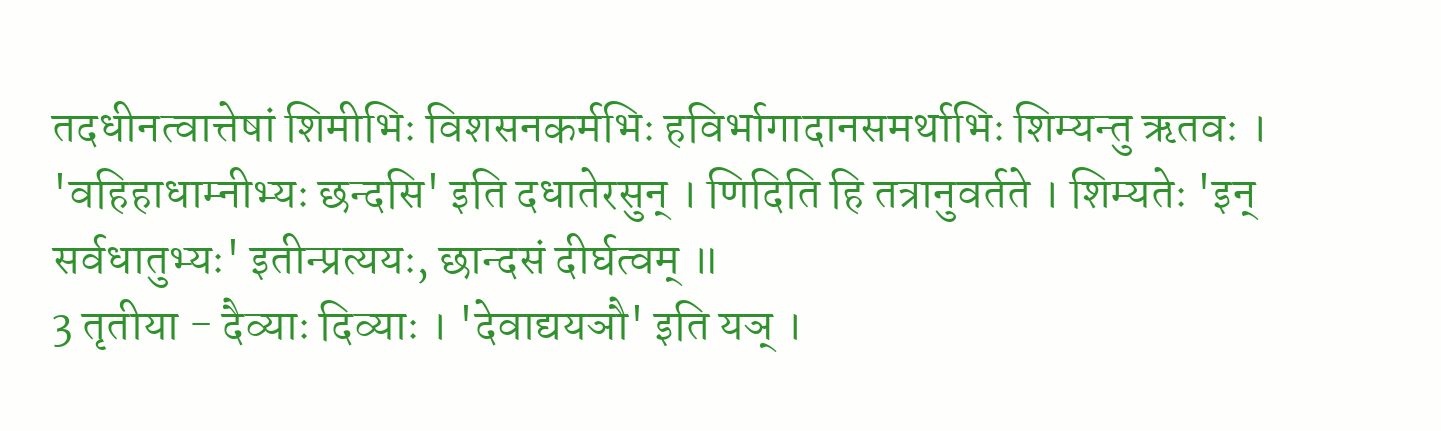तदधीनत्वात्तेषां शिमीभिः विशसनकर्मभिः हविर्भागादानसमर्थाभिः शिम्यन्तु ऋतवः । 'वहिहाधाम्नीभ्यः छन्दसि' इति दधातेरसुन् । णिदिति हि तत्रानुवर्तते । शिम्यतेः 'इन् सर्वधातुभ्यः' इतीन्प्रत्ययः, छान्दसं दीर्घत्वम् ॥
3 तृतीया - दैव्याः दिव्याः । 'देवाद्ययञौ' इति यञ् ।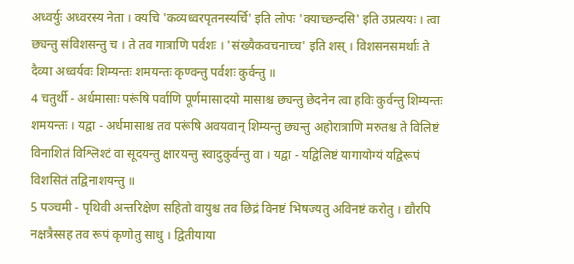अध्वर्युः अध्वरस्य नेता । क्यचि 'कव्यध्वरपृतनस्यर्चि' इति लोपः 'क्याच्छन्दसि' इति उप्रत्ययः । त्वा छ्यन्तु संविशसन्तु च । ते तव गात्राणि पर्वशः । 'संख्यैकवचनाच्च' इति शस् । विशसनसमर्थाः ते दैव्या अध्वर्यवः शिम्यन्तः शमयन्तः कृण्वन्तु पर्वशः कुर्वन्तु ॥
4 चतुर्थी - अर्धमासाः परूंषि पर्वाणि पूर्णमासादयो मासाश्च छ्यन्तु छेदनेन त्वा हविः कुर्वन्तु शिम्यन्तः शमयन्तः । यद्वा - अर्धमासाश्च तव परूंषि अवयवान् शिम्यन्तु छ्यन्तु अहोरात्राणि मरुतश्च ते विलिष्टं विनाशितं विश्लिश्टं वा सूदयन्तु क्षारयन्तु स्वादुकुर्वन्तु वा । यद्वा - यद्विलिष्टं यागायोग्यं यद्विरूपं विशसितं तद्विनाशयन्तु ॥
5 पञ्चमी - पृथिवी अन्तरिक्षेण सहितो वायुश्च तव छिद्रं विनष्टं भिषज्यतु अविनष्टं करोतु । द्यौरपि नक्षत्रैस्सह तव रूपं कृणोतु साधु । द्वितीयाया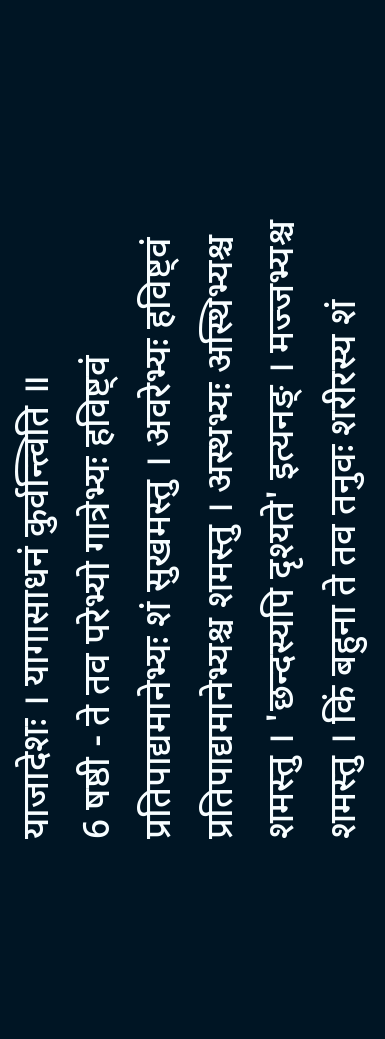याजादेशः । यागासाधनं कुर्वन्त्विति ॥
6 षष्ठी - ते तव परेभ्यो गात्रेभ्यः हविष्ट्वं प्रतिपाद्यमानेभ्यः शं सुखमस्तु । अवरेभ्यः हविष्ट्वं प्रतिपाद्यमानेभ्यश्च शमस्तु । अस्थभ्यः अस्थिभ्यश्च शमस्तु । 'छन्दस्यपि दृश्यते' इत्यनङ् । मज्जभ्यश्च शमस्तु । किं बहुना ते तव तनुवः शरीरस्य शं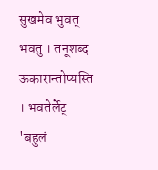सुखमेव भुवत् भवतु । तनूशब्द ऊकारान्तोप्यस्ति । भवतेर्लेट् 'बहुलं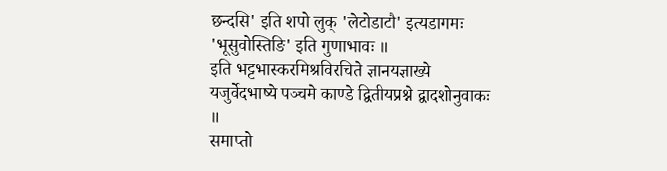छन्दसि' इति शपो लुक् 'लेटोडाटौ' इत्यडागमः 'भूसुवोस्तिङि' इति गुणाभावः ॥
इति भट्टभास्करमिश्रविरचिते ज्ञानयज्ञाख्ये यजुर्वेदभाष्ये पञ्चमे काण्डे द्वितीयप्रश्ने द्वादशोनुवाकः ॥
समाप्तो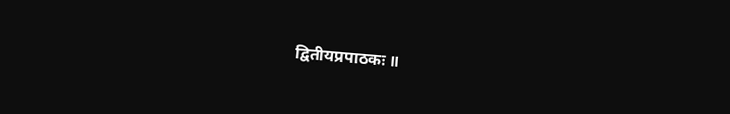द्वितीयप्रपाठकः ॥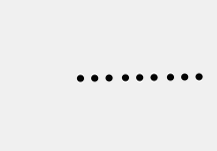………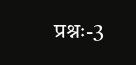प्रश्नः-3